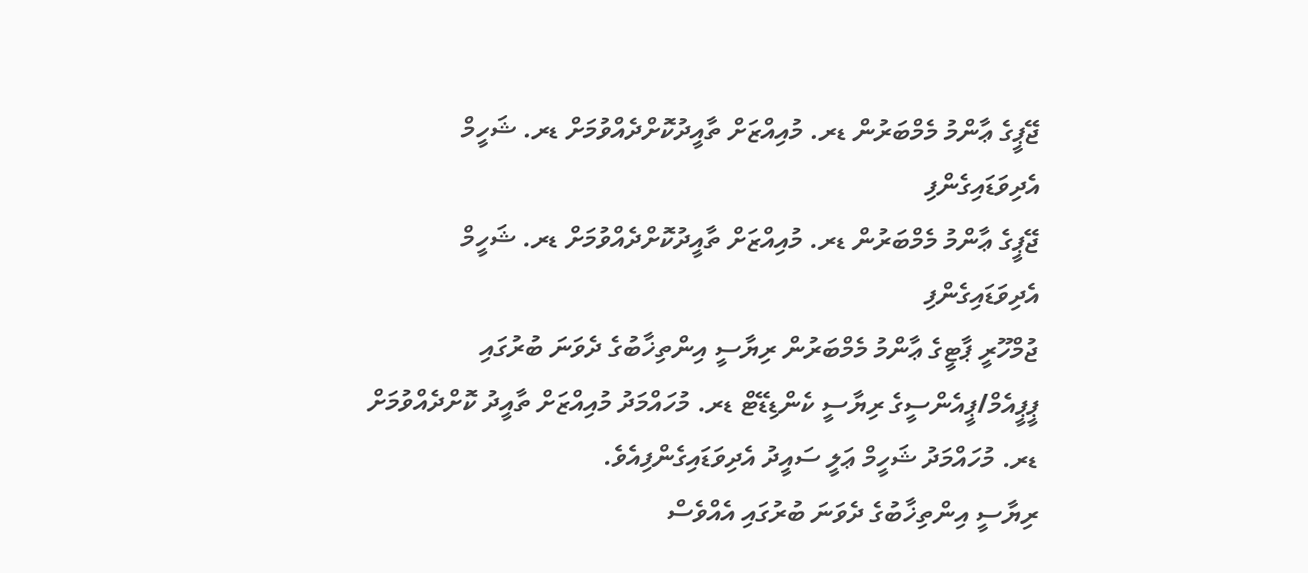ޖޭޕީގެ ޢާންމު މެމްބަރުން ޑރ. މުއިއްޒަށް ތާއީދުކޮށްދެއްވުމަށް ޑރ. ޝަހީމް އެދިވަޑައިގެންފި
ޖޭޕީގެ ޢާންމު މެމްބަރުން ޑރ. މުއިއްޒަށް ތާއީދުކޮށްދެއްވުމަށް ޑރ. ޝަހީމް އެދިވަޑައިގެންފި
ޖުމްހޫރީ ޕާޓީގެ ޢާންމު މެމްބަރުން ރިޔާސީ އިންތިޚާބުގެ ދެވަނަ ބުރުގައި ޕީޕީއެމް/ޕީއެންސީގެ ރިޔާސީ ކެންޑިޑޭޓް ޑރ. މުހައްމަދު މުއިއްޒަށް ތާއީދު ކޮށްދެއްވުމަށް ޑރ. މުހައްމަދު ޝަހީމް ޢަލީ ސައީދު އެދިވަޑައިގެންފިއެވެ.
ރިޔާސީ އިންތިޚާބުގެ ދެވަނަ ބުރުގައި އެއްވެސް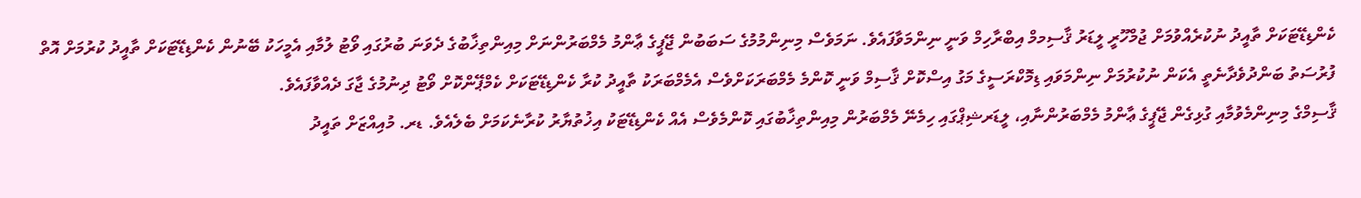ކެންޑިޑޭޓަކަށް ތާއީދު ނުކުރެއްވުމަށް ޖުމްހޫރީ ލީޑަރު ޤާސިމމް އިބްރާހިމް ވަނީ ނިންމަވާފައެވެ. ނަމަވެސް މިނިންމުމުގެ ސަބަބުން ޖޭޕީގެ ޢާންމު މެމްބަރުންނަށް މިއިންތިޚާބުގެ ދެވަނަ ބުރުގައި ވޯޓު ލުމާއި އެމީހަކު ބޭނުން ކެންޑިޑޭޓަކަށް ތާއީދު ކުރުމަށް އޮތް ފުރުސަތު ބަންދުވެދާނެތީ އެކަން ނުކުރުމަށް ނިންމަވައި ޑިމޮކްރަސީގެ މަގު އިސްކޮށް ޤާސިމް ވަނީ ކޮންމެ މެމްބަރަކަށްވެސް އެމެމްބަރަކު ތާއީދު ކުރާ ކެންޑިޑޭޓަކަށް ކެމްޕޭންކޮށް ވޯޓު ދިނުމުގެ ޖާގަ ދެއްވާފައެވެ.
ޤާސިމްގެ މިނިންމެވުމާއި ގުޅިގެން ޖޭޕީގެ ޢާންމު މެމްބަރުންނާއި، ލީޑަރޝިޕްގައި ހިމެނޭ މެމްބަރުން މިއިންތިޚާބުގައި ކޮންމެވެސް އެއް ކެންޑިޑޭޓަކު އިޚުތުޔާރު ކުރާނެކަމަށް ބެލެއެވެ. ޑރ. މުއިއްޒަށް ތައީދު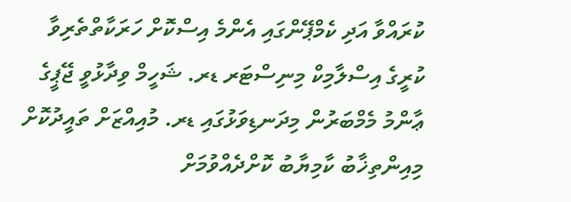ކުރައްވާ އަދި ކެމްޕޭންގައި އެންމެ އިސްކޮށް ހަރަކާތްތެރިވާ ކުރީގެ އިސްލާމިކް މިނިސްޓަރ ޑރ. ޝަހީމް ވިދާޅުވީ ޖޭޕީގެ ޢާންމު މެމްބަރުން މިދަނޑިވަޅުގައި ޑރ. މުއިއްޒަށް ތައީދުކޮށް މިއިންތިޚާބު ކާމިޔާބު ކޮށްދެއްވުމަށް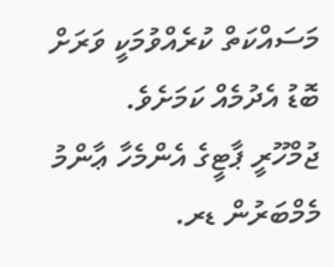މަސައްކަތް ކުރެއްވުމަކީ ވަރަށް ބޮޑު އެދުމެއް ކަމަށެވެ.
ޖުމްހޫރީ ޕާޓީގެ އެންމެހާ ޢާންމު މެމްބަރުން ޑރ.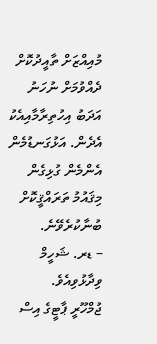މުއިއްޒަށް ތާއީދުކޮށް ދެއްވުމަށް ނުހަނު އަދަބު އިހުތިރާމާއިއެކު އެދެން. އަޅުގަނޑުމެން އެންމެން ގުޅިގެން މިޤައުމު ތަރައްޤީކޮށް ބުނާކުރެވޭނެ.
– ޑރ. ޝަހީމް ވިދާޅުވިއެވެ.
ޖުމްހޫރީ ޕާޓީގެ އިސް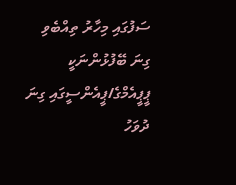ސަފުގައި މިހާރު ތިއްބެވި ގިނަ ބޭފުޅުންނަކީ ޕީޕީއެމްގެ/ޕީއެންސީގައި ގިނަ ދުވަހު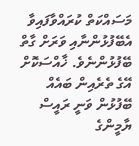މަސައްކަތް ކުރައްވާފައިވާ އެބޭފުޅުންނާއި ވަރަށް ގާތް ބޭފުޅުންނެވެ. ޚާއްސަކޮށް އޭގެ ތެރެއިން ބައެއް ބޭފުޅުން ވަނީ ރައީސް ޔާމީންގެ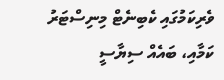ވެރިކަމުގައި ކެބިނެޓް މިނިސްޓަރު ކަމާއި، ބައެއް ސިޔާސީ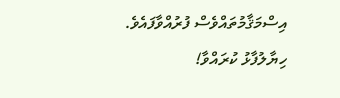އިސްމަޤާމުތައްވެސް ފުރުއްވާފައެވެ.
ހިޔާލުފާޅު ކުރައްވާ!